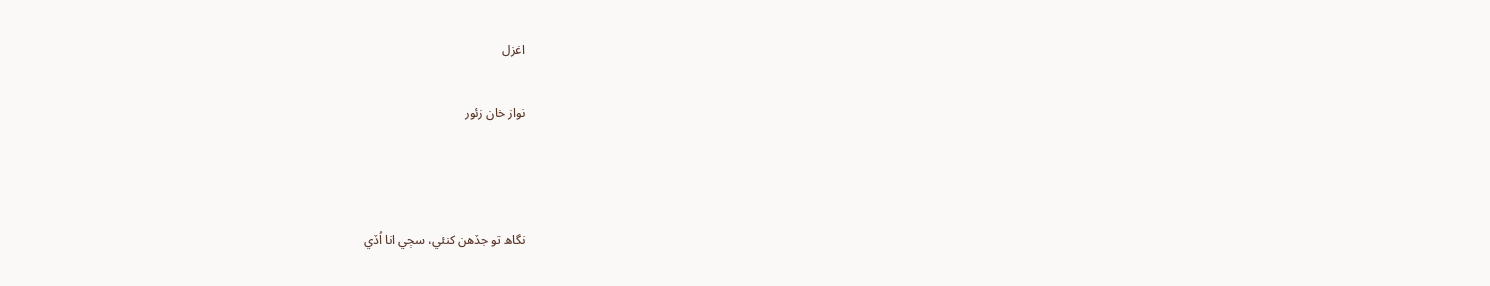اغزل

نواز خان زئور



نگاھ تو جڏھن کنئي، سڄي انا اُڏي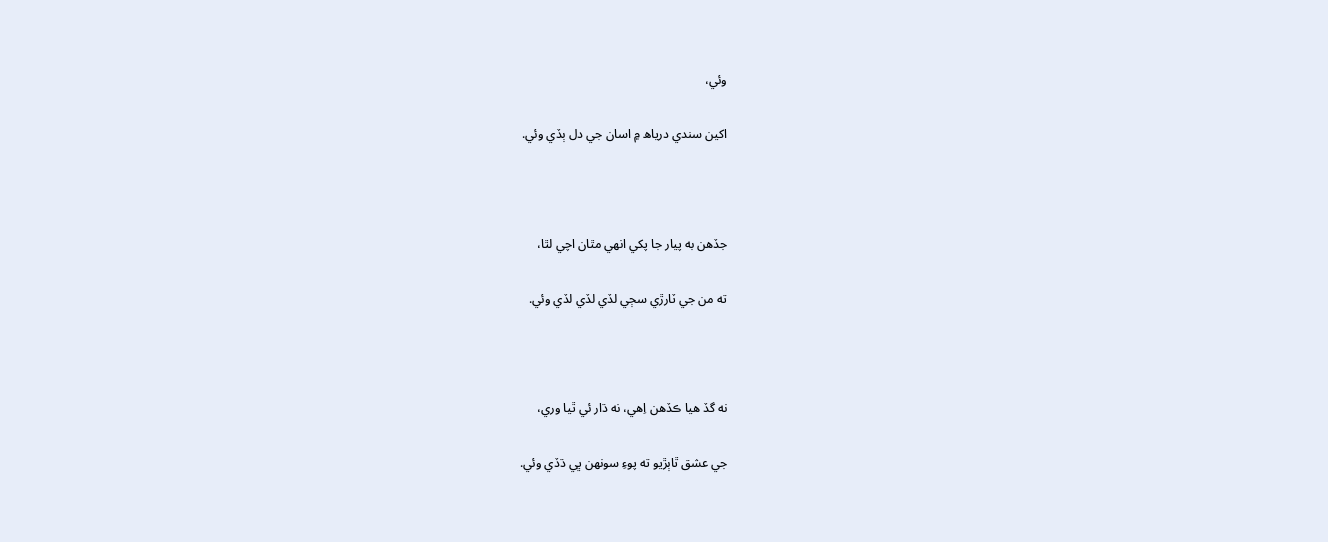وئي،

اکين سندي درياھ ۾ اسان جي دل ٻڏي وئي.



جڏھن به پيار جا پکي انھي مٿان اچي لٿا،

ته من جي ٽارڙي سڄي لڏي لڏي لڏي وئي.



نه گڏ ھيا ڪڏھن اِھي، نه ڌار ئي ٿيا وري،

جي عشق ٿاٻڙيو ته پوءِ سونھن ڀي ڌڏي وئي.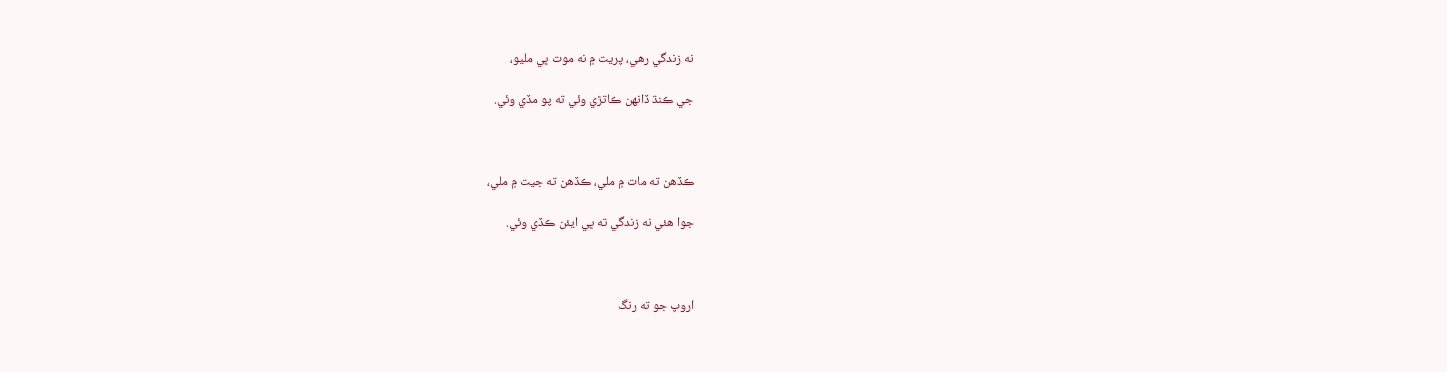نه زندگي رھي، پريت ۾ نه موت ڀي مليو،

جي ڪنڌ ڏانھن ڪاتڙي وئي ته پو مڏي وئي.



ڪڏھن ته مات ۾ ملي، ڪڏھن ته جيت ۾ ملي،

جوا ھئي نه زندگي ته ڀي ايئن ڪڏي وئي.



اروپ جو ته رنگ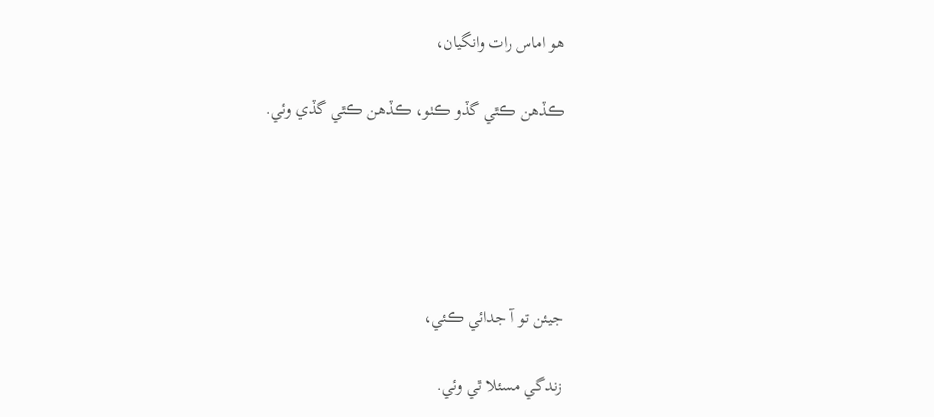ھو اماس رات وانگيان،

ڪڏھن ڪٿي گڏو ڪٺو، ڪڏھن ڪٿي گڏي وئي.





جيئن تو آ جدائي ڪئي،

زندگي مسئلا ٿي وئي.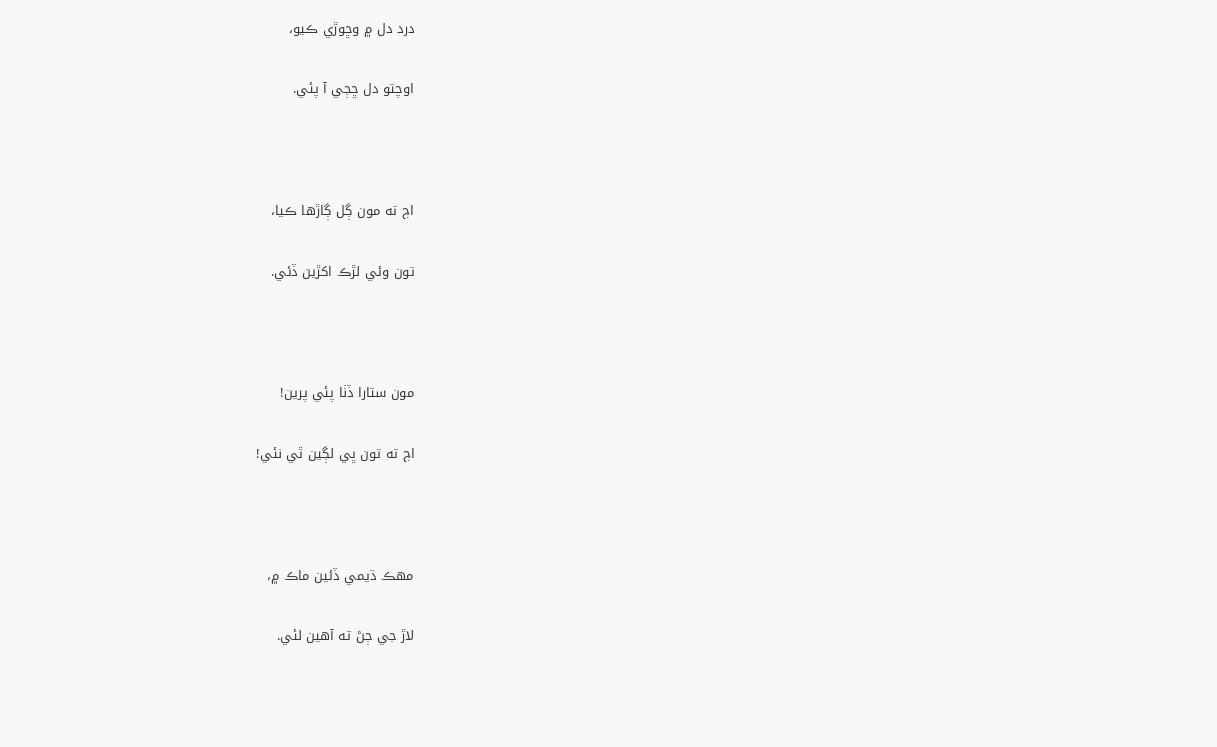درد دل ۾ وڇوڙي ڪيو،

اوچتو دل ڇڄي آ پئي.



اڄ ته مون ڳل ڳاڙھا ڪيا،

تون وئي لڙڪ اکڙين ڏئي.



مون ستارا ڏٺا پئي پرين!

اڄ ته تون ڀي لڳين ٿي نئي!



مھڪ ڌيمي ڏئين ماڪ ۾،

لاڙ جي ڄڻ ته آھين لئي.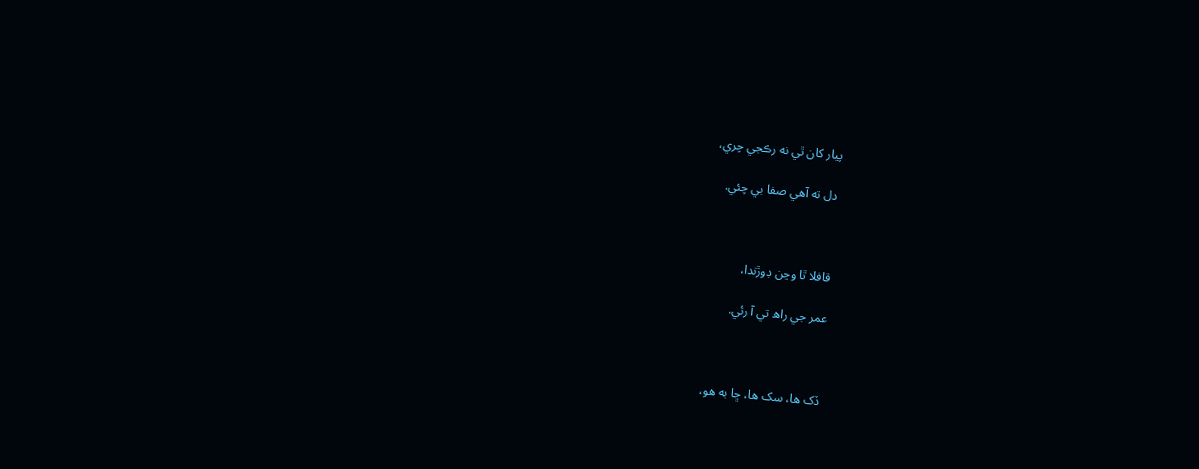پيار کان ٿي نه رڪجي چري،

دل ته آھي صفا بي چئي.



قافلا ٿا وڃن ڊوڙندا،

عمر جي راھ تي آ رئي.



ڏک ھا، سک ھا، ڇا به ھو،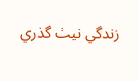زندگي نيٺ گذري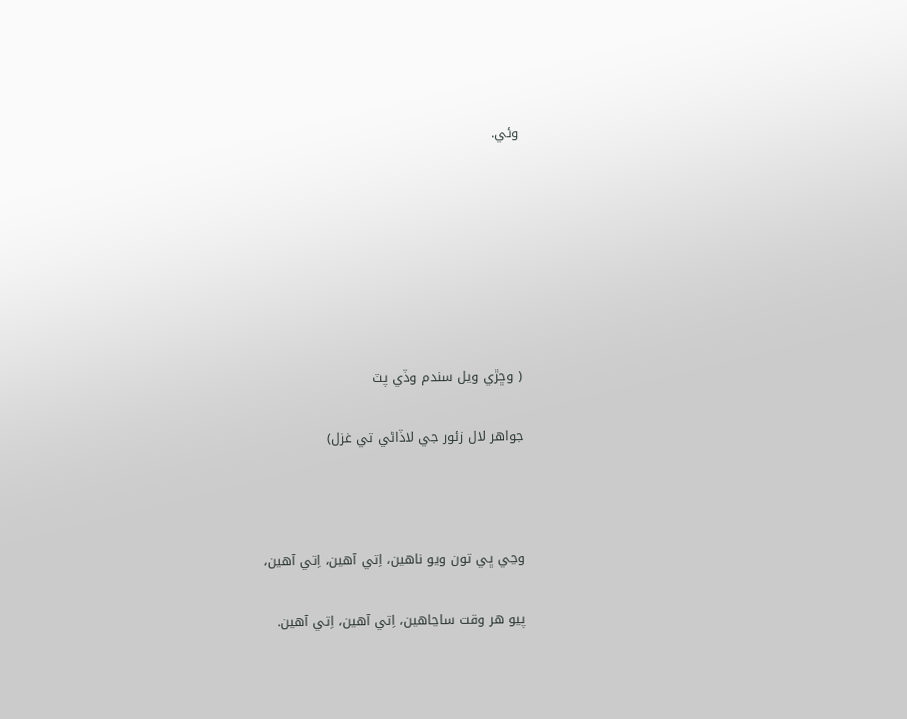وئي.







( وڇڙي ويل سندم وڏي پٽ

جواھر لال زئور جي لاڏاڻي تي غزل)



وڃي ڀي تون ويو ناھين، اِتي آھين، اِتي آھين،

پيو ھر وقت ساڃاھين، اِتي آھين، اِتي آھين.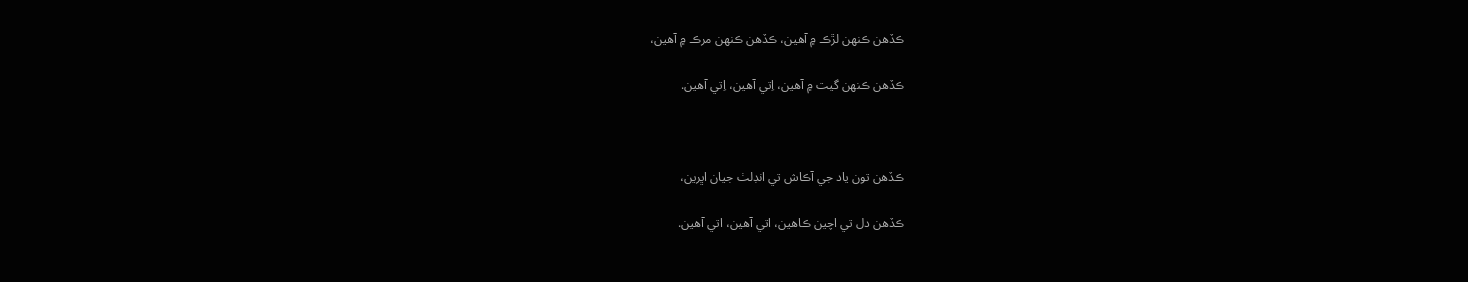ڪڏھن ڪنھن لڙڪ ۾ آھين، ڪڏھن ڪنھن مرڪ ۾ آھين،

ڪڏھن ڪنھن گيت ۾ آھين، اِتي آھين، اِتي آھين.



ڪڏھن تون ياد جي آڪاش تي انڊلٺ جيان اڀرين،

ڪڏھن دل تي اچين ڪاھين، اتي آھين، اتي آھين.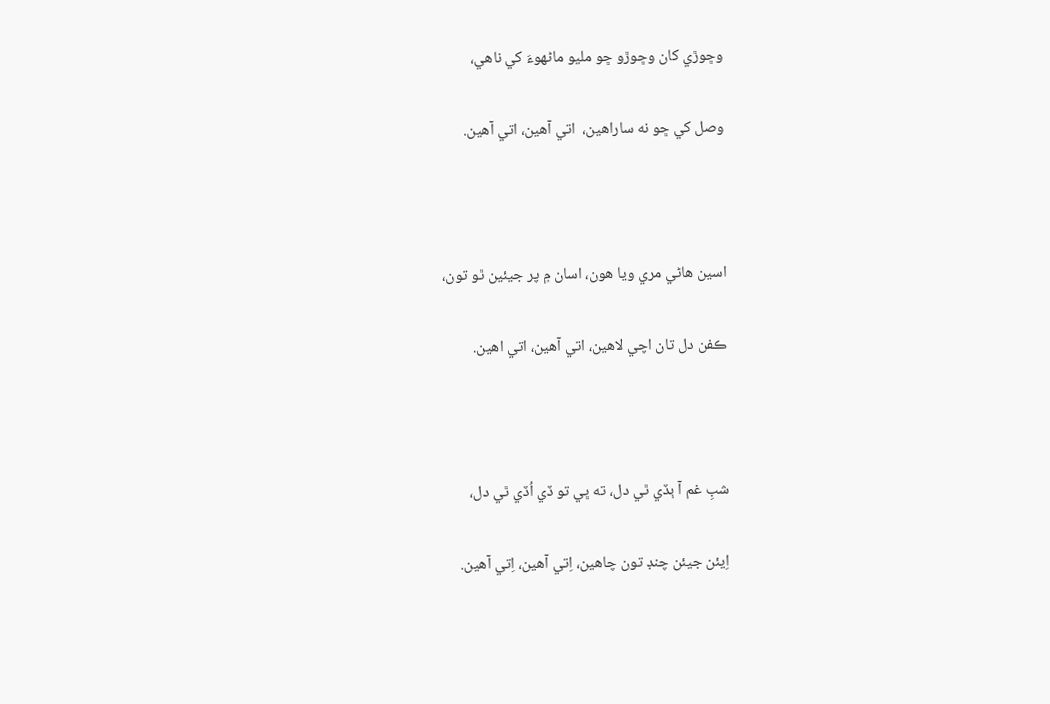وڇوڙي کان وڇوڙو ڇو مليو ماڻھوءَ کي ناھي،

وصل کي ڇو نه ساراھين،  اتي آھين، اتي آھين.



اسين ھاڻي مري ويا ھون، اسان ۾ پر جيئين ٿو تون،

ڪفن دل تان اچي لاھين، اتي آھين، اتي اھين.



شبِ غم آ ٻڏي ٿي دل، ته ڀي تو ڏي اُڏي ٿي دل،

اِيئن جيئن چنڊ تون چاھين، اِتي آھين، اِتي آھين.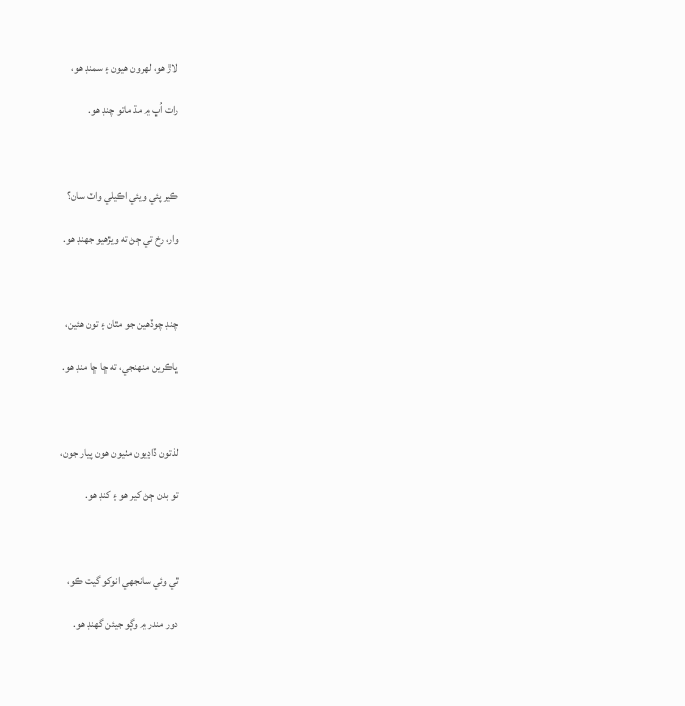لاڙ ھو، لھرون ھيون ۽ سمنڊ ھو،

رات اُڀ ۾ مڌ ماتو چنڊ ھو.



ڪير پئي ويئي اڪيلي واٽ سان؟

وار، رخ تي ڄڻ ته ويڙھيو جھنڊ ھو.



چنڊ چوڏھين جو مٿان ۽ تون ھئين،

ڀاڪرين منھنجي، ته ڇا ڇا منڊ ھو.



لذتون ڏاڍيون مٺيون ھون پيار جون،

تو بدن ڄڻ کير ھو ۽ کنڊ ھو.



ٿي وئي سانجھي انوکو گيت ڪو،

دور مندر ۾ وڳو جيئن گھنڊ ھو.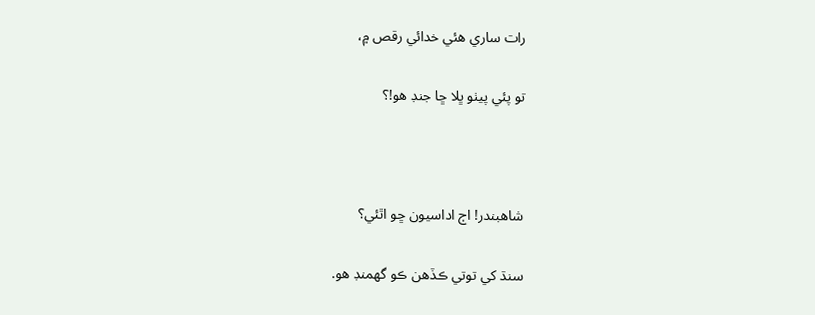رات ساري ھئي خدائي رقص ۾،

تو پئي پيٺو ڀلا ڇا جنڊ ھو!؟



شاھبندر! اڄ اداسيون ڇو اٿئي؟

سنڌ کي توتي ڪڏھن ڪو گھمنڊ ھو.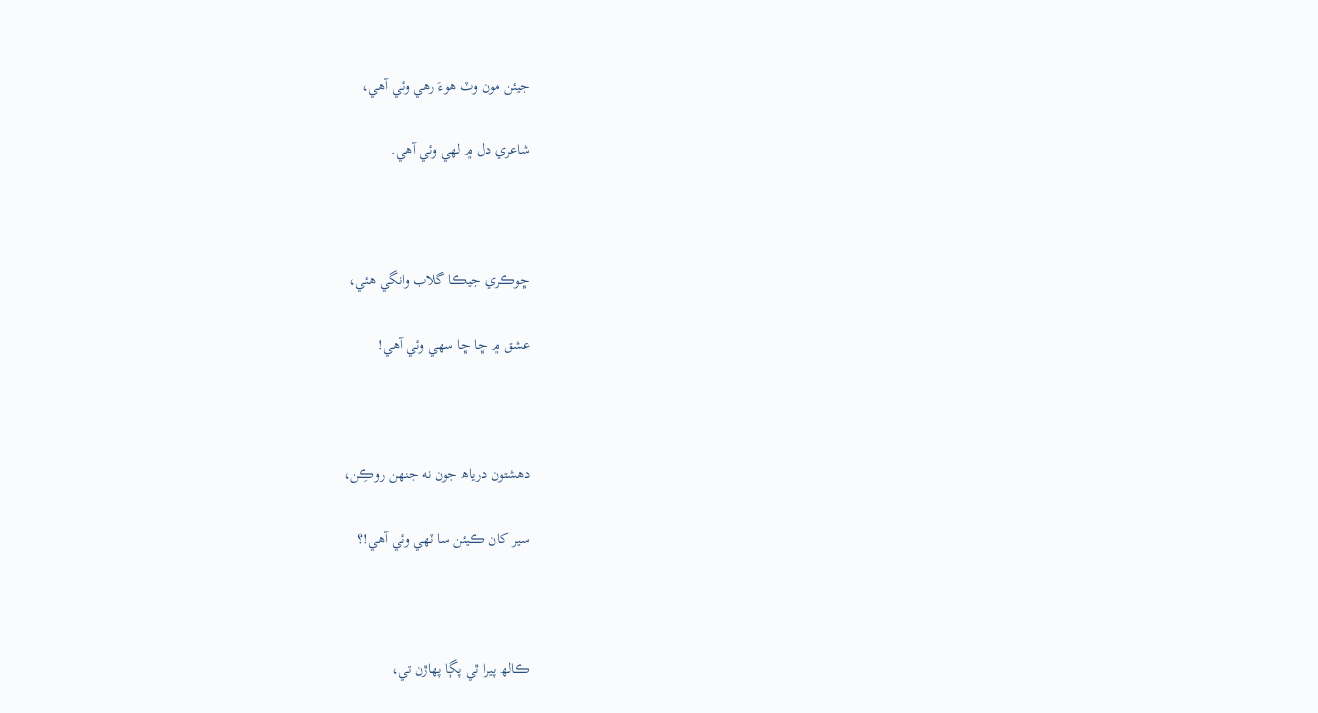جيئن مون وٽ ھوءَ رھي وئي آھي،

شاعري دل ۾ لھي وئي آھي.



ڇوڪري جيڪا گلاب وانگي ھئي،

عشق ۾ ڇا ڇا سھي وئي آھي!



دھشتون درياھ جون نه جنھن روڪِن،

سير کان ڪيئن سا ٽھي وئي آھي!؟



ڪالھ پيرا ٿي پڳا پھاڙن تي،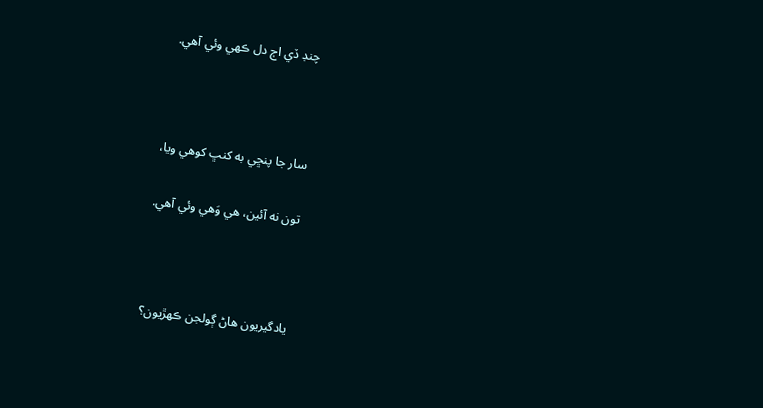چنڊ ڏي اڄ دل ڪھي وئي آھي.



سار جا پنڇي به کنڀ کوھي ويا،

تون نه آئين، ھي وَھي وئي آھي.



يادگيريون ھاڻ ڳولجن ڪھڙيون؟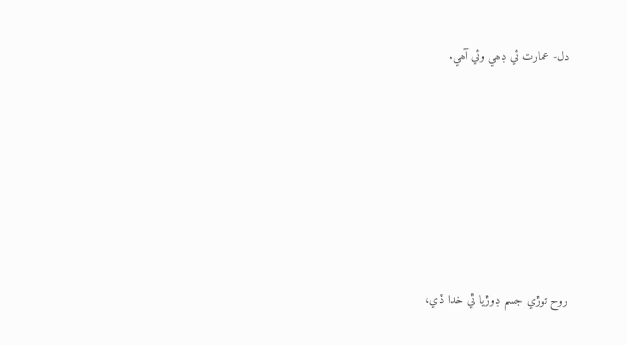دل- عمارت ئي ڊھي وئي آھي.







روح توڙي جسم ڊوڙيا ٿي خدا ڏي،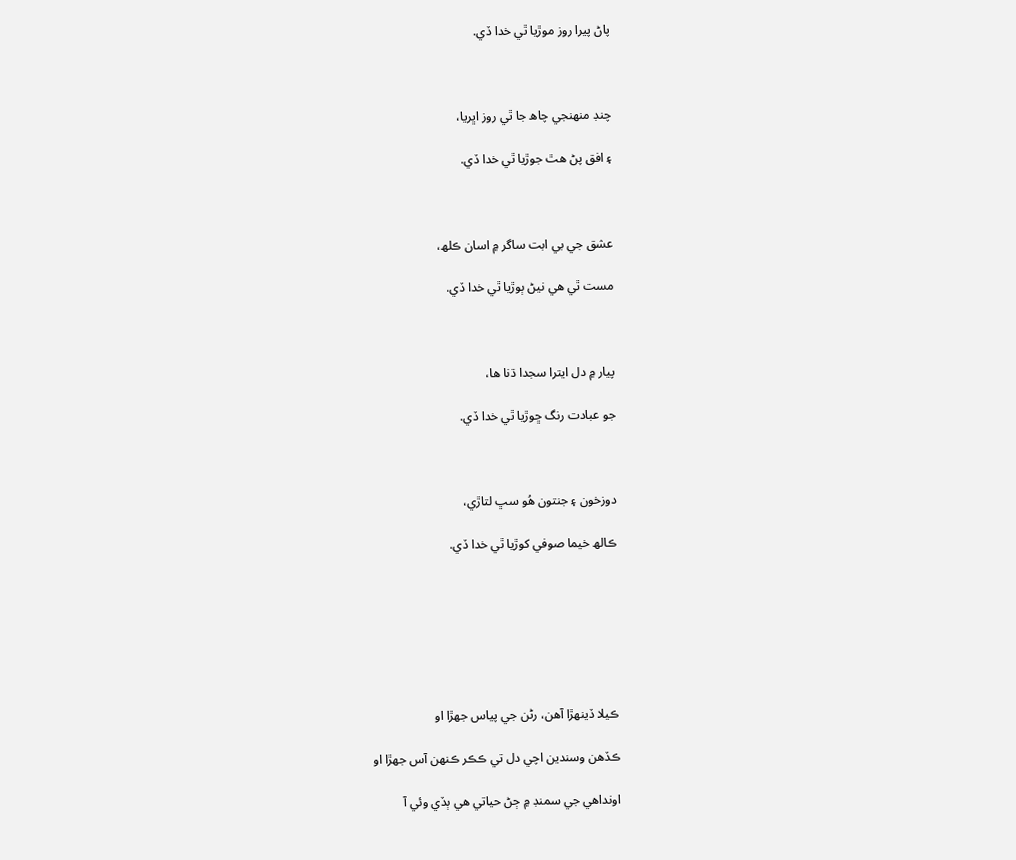پاڻ پيرا روز موڙيا ٿي خدا ڏي.



چنڊ منھنجي چاھ جا ٿي روز اڀريا،

۽ افق پڻ ھٿ جوڙيا ٿي خدا ڏي.



عشق جي بي ابت ساگر ۾ اسان ڪلھ،

مست ٿي ھي نيڻ ٻوڙيا ٿي خدا ڏي.



پيار ۾ دل ايترا سجدا ڌنا ھا،

جو عبادت رنگ ڇوڙيا ٿي خدا ڏي.



دوزخون ۽ جنتون ھُو سڀ لتاڙي،

ڪالھ خيما صوفي کوڙيا ٿي خدا ڏي.







ڪيلا ڏينهڙا آهن، رڻن جي پياس جھڙا او

ڪڏهن وسندين اچي دل تي ڪڪر ڪنهن آس جھڙا او

اونداهي جي سمنڊ ۾ ڄڻ حياتي هي ٻڏي وئي آ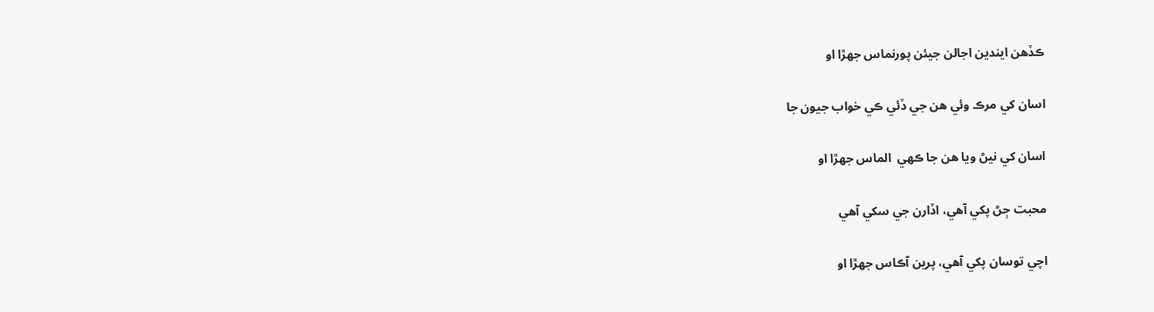ڪڏهن ايندين اجالن جيئن پورنماس جھڙا او

اسان کي مرڪ وئي هن جي ڏئي ڪي خواب جيون جا

اسان کي نيڻ ويا هن جا ڪهي  الماس جھڙا او

محبت ڄڻ پکي آهي، اڏارن جي سکي آهي

اچي توسان پکي آهي، پرين آڪاس جھڙا او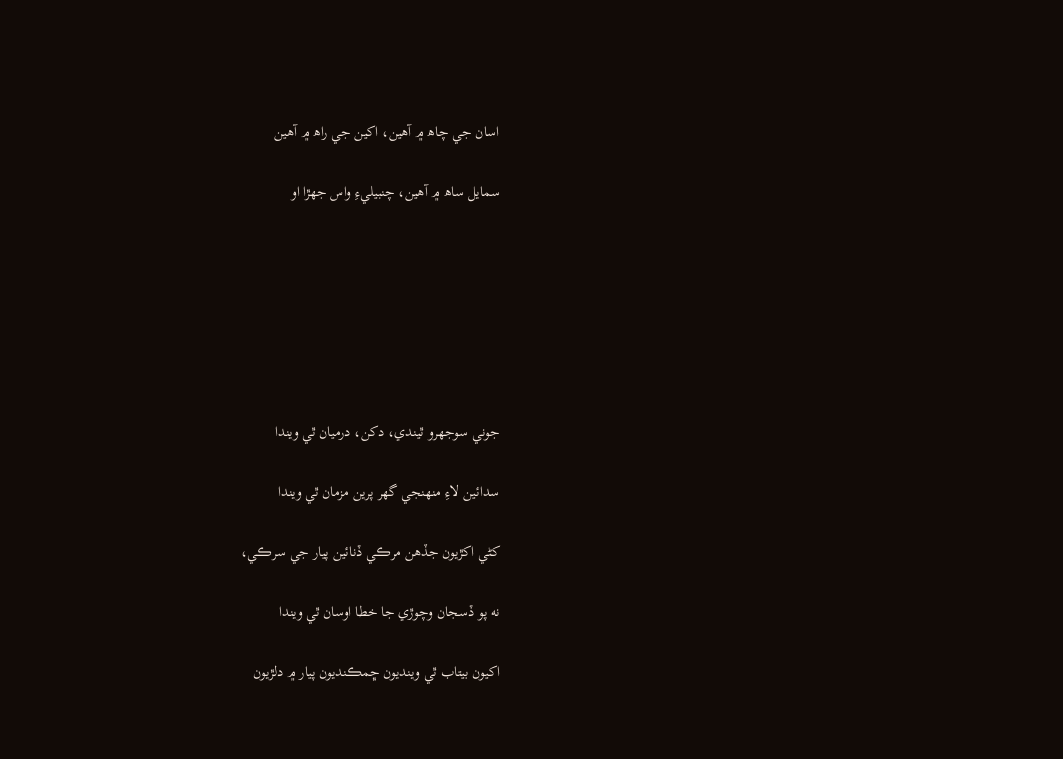اسان جي چاھ ۾ آهين، اکين جي راھ ۾ آهين

سمايل ساھ ۾ آهين، چنبيليءِ واس جھڙا او







جوني سوجھرو ٿيندي، دکن، درميان ٿي ويندا

سدائين لاءِ منهنجي گھر پرين مزمان ٿي ويندا

کڻي اکڙيون جڏهن مرڪي ڏنائين پيار جي سرڪي،

نه پو ڏسجان وچوڙي جا خطا اوسان ٿي ويندا

اکيون بيتاب ٿي وينديون ڇمڪنديون پيار ۾ دلڙيون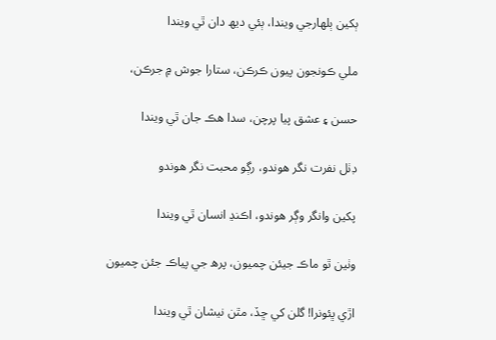ٻکين ٻلهارجي ويندا، ٻئي ديھ دان ٿي ويندا

ملي ڪونجون پيون ڪرڪن، ستارا جوش ۾ جرڪن،

حسن ۽ عشق پيا پرچن، سدا هڪ جان ٿي ويندا

ڊٺل نفرت نگر هوندو، رڳو محبت نگر هوندو

پکين وانگر وڳر هوندو، اڪنڍ انسان ٿي ويندا

وٺين ٿو ماڪ جيئن چميون، پرھ جي پياڪ جئن چميون

اڙي ڀئونرا! گلن کي ڇڏ، مٿن نيشان ٿي ويندا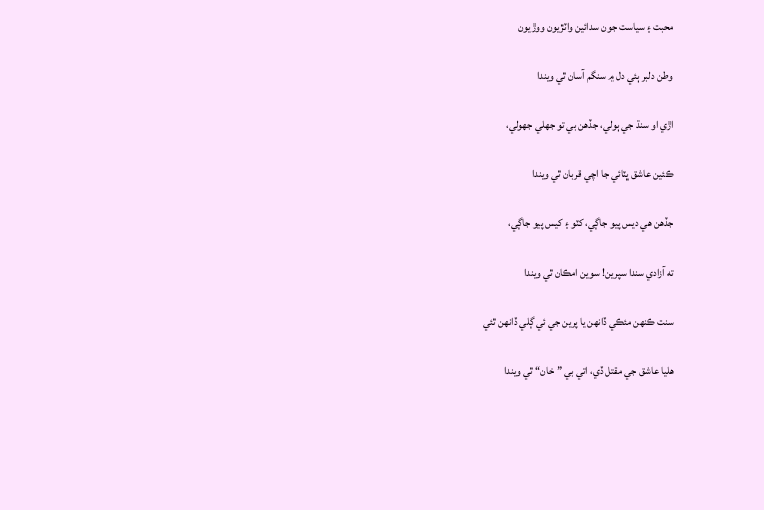محبت ۽ سياست جون سدائين واٽڙيون ووڙيون

وطن دلبر ٻئي دل ۾ سنگم آسان ٿي ويندا

اڙي او سنڌ جي ٻولي، جڏهن بي تو جھلي جھولي،

ڪئين عاشق ڀٽائي جا اچي قربان ٿي ويندا

جڏهن هي ديس پيو جاڳي، کٽو ۽ کيس پيو جاڳي،

ته آزادي سندا سپرين! سوين امڪان ٿي ويندا

سنت ڪنهن مئڪي ڏانهن يا پرين جي ئي ڳلي ڏانهن ٿئي

هليا عاشق جي مقتل ڏي، اتي بي ”خان“ ٿي ويندا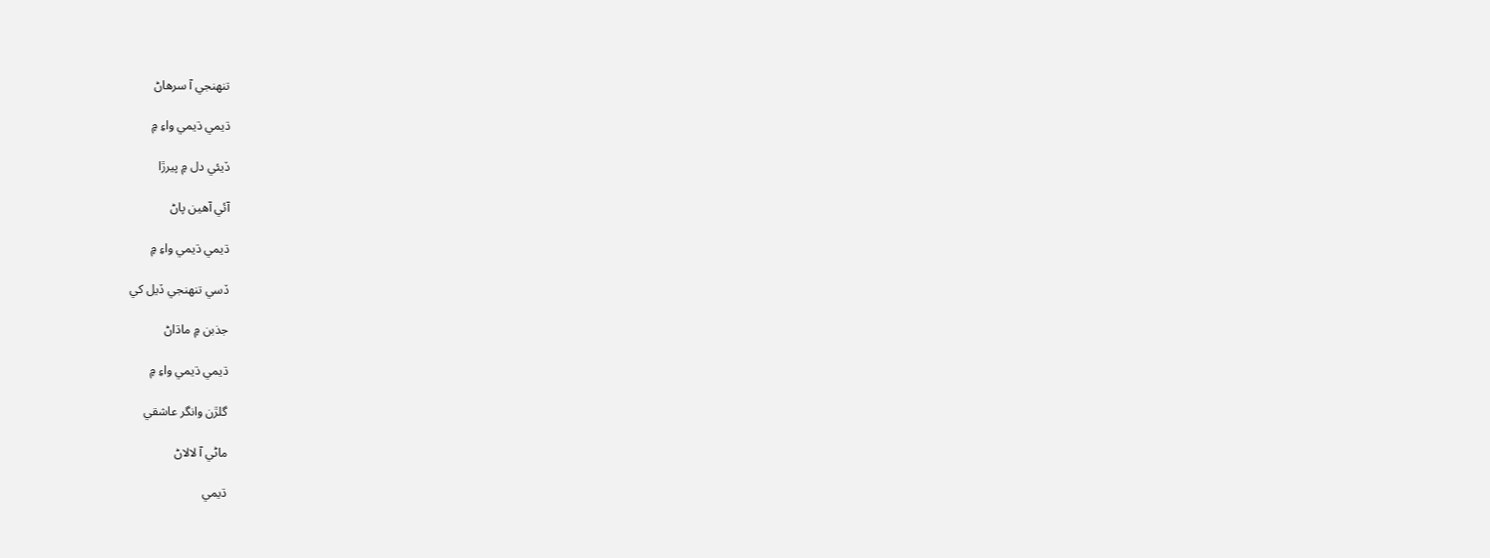تنهنجي آ سرهاڻ

ڌيمي ڌيمي واءِ ۾

ڏيئي دل ۾ پيرڙا

آئي آهين پاڻ

ڌيمي ڌيمي واءِ ۾

ڏسي تنهنجي ڏيل کي

جذبن ۾ ماڌاڻ

ڌيمي ڌيمي واءِ ۾

گلڙن وانگر عاشقي

ماڻي آ لالاڻ

ڌيمي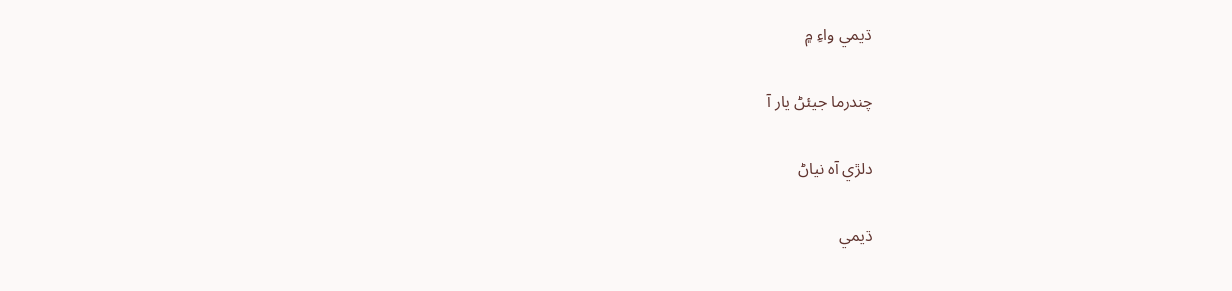ڌيمي واءِ ۾

چندرما جيئڻ يار آ

دلڙي آه نياڻ

ڌيمي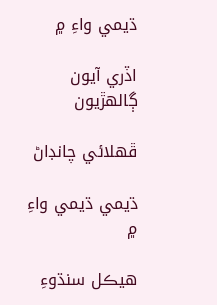ڌيمي واءِ ۾

اڏري آيون ڳالهڙيون

ڦهلائي چانڊاڻ

ڌيمي ڌيمي واءِ ۾

هيڪل سنڌوءِ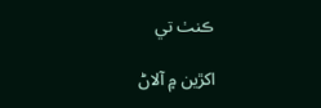ڪنٺ تي

اکڙين ۾ آلاڻ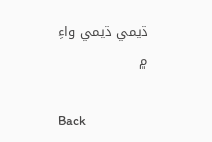ڌيمي ڌيمي واءِ ۾

Back